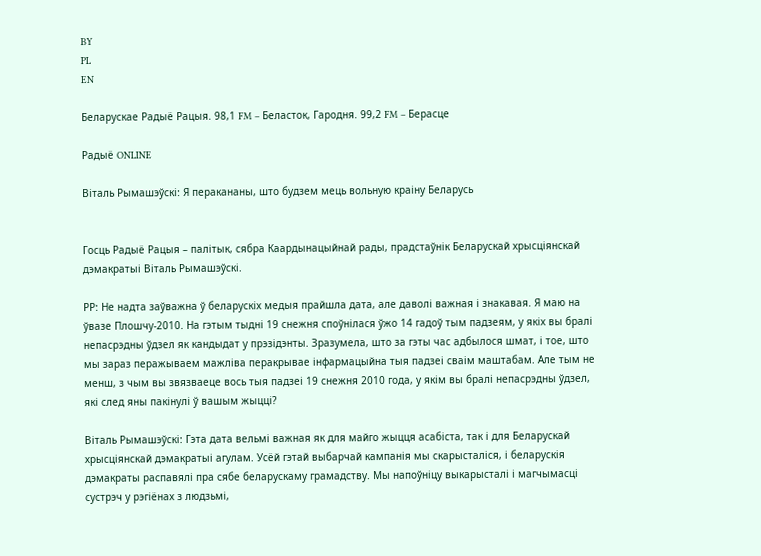BY
PL
EN

Беларускае Радыё Рацыя. 98,1 FM – Беласток, Гародня. 99,2 FM – Берасце

Радыё ONLINE

Віталь Рымашэўскі: Я перакананы, што будзем мець вольную краіну Беларусь


Госць Радыё Рацыя – палітык, сябра Каардынацыйнай рады, прадстаўнік Беларускай хрысціянскай дэмакратыі Віталь Рымашэўскі.

РР: Не надта заўважна ў беларускіх медыя прайшла дата, але даволі важная і знакавая. Я маю на ўвазе Плошчу-2010. На гэтым тыдні 19 снежня споўнілася ўжо 14 гадоў тым падзеям, у якіх вы бралі непасрэдны ўдзел як кандыдат у прэзідэнты. Зразумела, што за гэты час адбылося шмат, і тое, што мы зараз перажываем мажліва перакрывае інфармацыйна тыя падзеі сваім маштабам. Але тым не менш, з чым вы звязваеце вось тыя падзеі 19 снежня 2010 года, у якім вы бралі непасрэдны ўдзел, які след яны пакінулі ў вашым жыцці?

Віталь Рымашэўскі: Гэта дата вельмі важная як для майго жыцця асабіста, так і для Беларускай хрысціянскай дэмакратыі агулам. Усёй гэтай выбарчай кампанія мы скарысталіся, і беларускія дэмакраты распавялі пра сябе беларускаму грамадству. Мы напоўніцу выкарысталі і магчымасці сустрэч у рэгіёнах з людзьмі,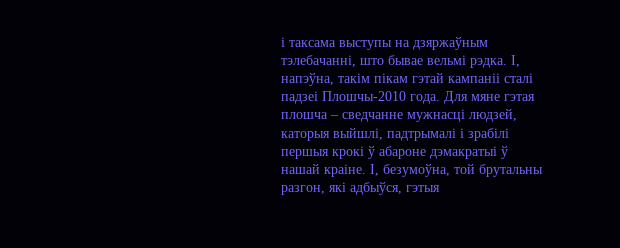і таксама выступы на дзяржаўным тэлебачанні, што бывае вельмі рэдка. І, напэўна, такім пікам гэтай кампаніі сталі падзеі Плошчы-2010 года. Для мяне гэтая плошча – сведчанне мужнасці людзей, каторыя выйшлі, падтрымалі і зрабілі першыя крокі ў абароне дэмакратыі ў нашай краіне. І, безумоўна, той брутальны разгон, які адбыўся, гэтыя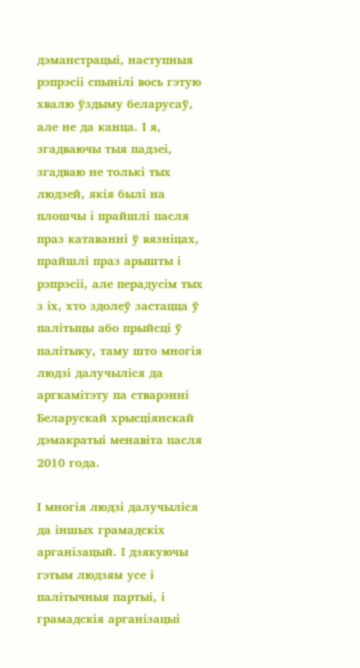дэманстрацыі, наступныя рэпрэсіі спынілі вось гэтую хвалю ўздыму беларусаў, але не да канца. І я, згадваючы тыя падзеі, згадваю не толькі тых людзей, якія былі на плошчы і прайшлі пасля праз катаванні ў вязніцах, прайшлі праз арышты і рэпрэсіі, але перадусім тых з іх, хто здолеў застацца ў палітыцы або прыйсці ў палітыку, таму што многія людзі далучыліся да аргкамітэту па стварэнні Беларускай хрысціянскай дэмакратыі менавіта пасля 2010 года.

І многія людзі далучыліся да іншых грамадскіх арганізацый. І дзякуючы гэтым людзям усе і палітычныя партыі, і грамадскія арганізацыі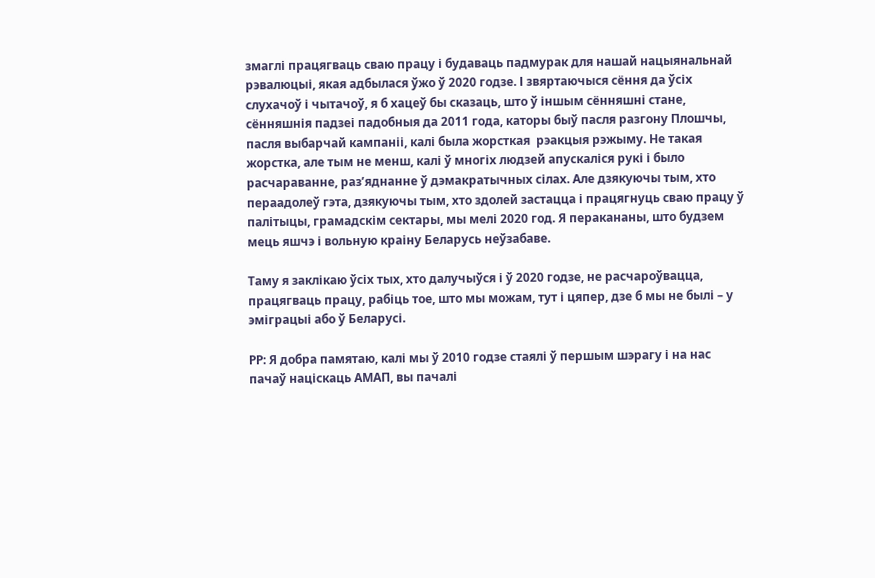змаглі працягваць сваю працу і будаваць падмурак для нашай нацыянальнай рэвалюцыі, якая адбылася ўжо ў 2020 годзе. І звяртаючыся сёння да ўсіх слухачоў і чытачоў, я б хацеў бы сказаць, што ў іншым сённяшні стане, сённяшнія падзеі падобныя да 2011 года, каторы быў пасля разгону Плошчы, пасля выбарчай кампаніі, калі была жорсткая  рэакцыя рэжыму. Не такая жорстка, але тым не менш, калі ў многіх людзей апускаліся рукі і было расчараванне, раз’яднанне ў дэмакратычных сілах. Але дзякуючы тым, хто пераадолеў гэта, дзякуючы тым, хто здолей застацца і працягнуць сваю працу ў палітыцы, грамадскім сектары, мы мелі 2020 год. Я перакананы, што будзем мець яшчэ і вольную краіну Беларусь неўзабаве.

Таму я заклікаю ўсіх тых, хто далучыўся і ў 2020 годзе, не расчароўвацца, працягваць працу, рабіць тое, што мы можам, тут і цяпер, дзе б мы не былі – у эміграцыі або ў Беларусі.

РР: Я добра памятаю, калі мы ў 2010 годзе стаялі ў першым шэрагу і на нас пачаў націскаць АМАП, вы пачалі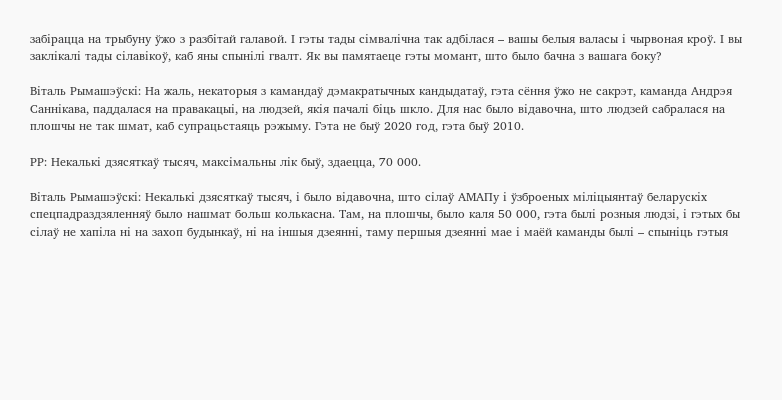забірацца на трыбуну ўжо з разбітай галавой. І гэты тады сімвалічна так адбілася – вашы белыя валасы і чырвоная кроў. І вы заклікалі тады сілавікоў, каб яны спынілі гвалт. Як вы памятаеце гэты момант, што было бачна з вашага боку?

Віталь Рымашэўскі: На жаль, некаторыя з камандаў дэмакратычных кандыдатаў, гэта сёння ўжо не сакрэт, каманда Андрэя Саннікава, паддалася на правакацыі, на людзей, якія пачалі біць шкло. Для нас было відавочна, што людзей сабралася на плошчы не так шмат, каб супрацьстаяць рэжыму. Гэта не быў 2020 год, гэта быў 2010.

РР: Некалькі дзясяткаў тысяч, максімальны лік быў, здаецца, 70 000.

Віталь Рымашэўскі: Некалькі дзясяткаў тысяч, і было відавочна, што сілаў АМАПу і ўзброеных міліцыянтаў беларускіх спецпадраздзяленняў было нашмат больш колькасна. Там, на плошчы, было каля 50 000, гэта былі розныя людзі, і гэтых бы сілаў не хапіла ні на захоп будынкаў, ні на іншыя дзеянні, таму першыя дзеянні мае і маёй каманды былі – спыніць гэтыя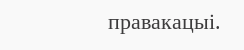правакацыі.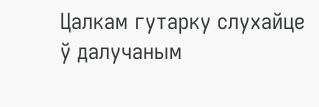Цалкам гутарку слухайце ў далучаным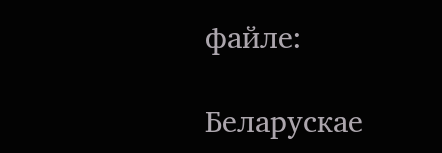файле:

Беларускае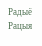Радыё Рацыя